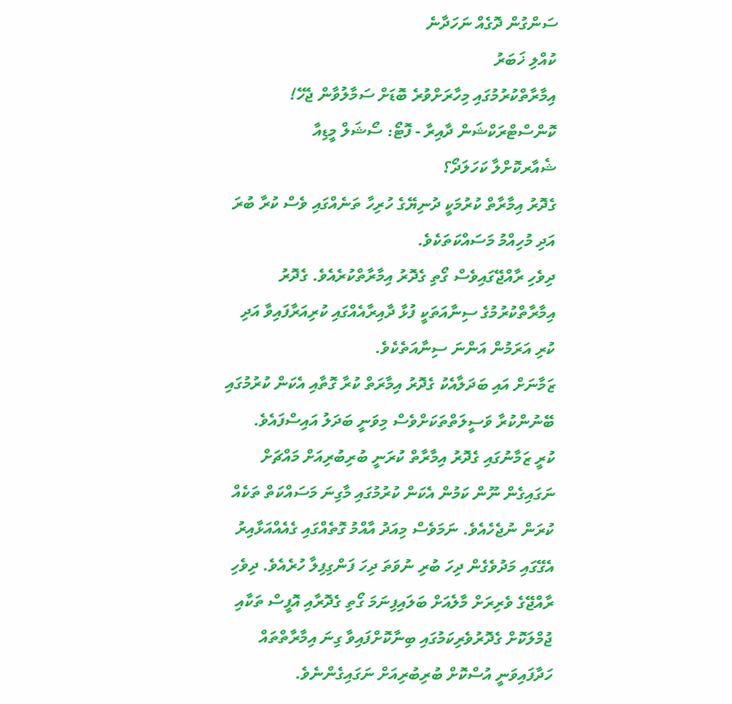ސަންގުން ދޮގެއް ނަހަދާނެ
ކުއްލި ޚަބަރު
އިމާރާތްކުރުމުގައި މިހާރަށްވުރެ ބޮޑަށް ސަމާލުވާން ޖެހޭ!
ކޮންސްޓްރަކްޝަން ދާއިރާ - ފޮޓޯ: ސޯޝަލް މީޑިއާ
ޝެއާރކޮށްލާ ކަހަލަދޯ؟
ގެދޮރު އިމާރާތް ކުރުމަކީ ދުނިޔޭގެ ހުރިހާ ތަނެއްގައި ވެސް ކުރާ ބުރަ އަދި މުހިއްމު މަސައްކަތަކެވެ.
ދިވެހި ރާއްޖޭގައިވެސް ގޯތި ގެދޮރު އިމާރާތްކުރެއެވެ. ގެދޮރު އިމާރާތްކުރުމުގެ ސިނާއަތަކީ ފުޅާ ދާއިރާއެއްގައި ކުރިއަރާފައިވާ އަދި ކުރި އަރަމުން އަންނަ ސިނާއަތެކެވެ.
ޒަމާނަށް އައި ބަދަލާއެކު ގެދޮރު އިމާރަތް ކުރާ ގޮތާއި އެކަން ކުރުމުގައި ބޭނުންކުރާ ވަސީލަތްތަކަށްވެސް މިވަނީ ބަދަލު އައިސްފައެވެ.
ކުރީ ޒަމާނުގައި ގެދޮރު އިމާރާތް ކުރަނީ ބުރިބުރިއަށް މައްޗަށް ނަގައިގެން ނޫން ކަމުން އެކަން ކުރުމުގައި މާގިނަ މަސައްކަތް ތަކެއް ކުރަން ނުޖެހެއެވެ. ނަމަވެސް މިއަދު އާއްމު ގޮތެއްގައި ގެއެއްއަޅާއިރު އެގޭގައި މަދުވެގެން ދިހަ ބުރި ނުވަތަ ދިހަ ފަންގިފިލާ ހުރެއެވެ. ދިވެހި ރާއްޖޭގެ ވެރިރަށް މާލެއަށް ބަލައިފިނަމަ ގޯތި ގެދޮރާއި އޮފީސް ތަކާއި ޖުމްލަކޮށް ގެދޮރުވެރިކަމުގައި ބިނާކޮށްފައިވާ ގިނަ އިމާރާތްތައް ހަދާފައިވަނީ އުސްކޮށް ބުރިބުރިއަށް ނަގައިގެންނެވެ.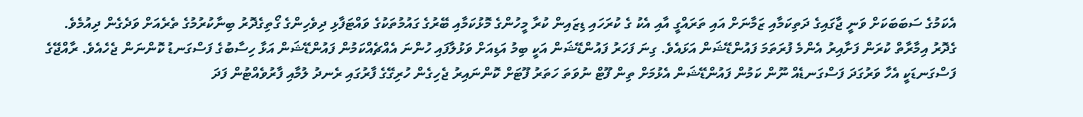އެކަމުގެ ސަބަބަކަށް ވަނީ ޖާގައިގެ ދަތިކަމާއި ޒަމާނަށް އައި ތަރައްގީ އާއި އެކު ގެ ކުރަހައި ޑިޒައިން ކުރާ މީހުންގެ މޮޅުކަމާއި ބޭރުގެ ގައުމުތަކުގެ ވައްޓަފާޅި ދިވެހިންގެ ގޯތިގެދޮރު ބިނާކުރުމުގެ ތެރެއަށް ވަދެގެން ދިއުމެވެ.
ގެދޮރު އިމާރާތް ކުރަން ފަށާއިރު އެންމެ ފުރަތަމަ ފައުންޑޭޝަން އަޅައެވެ. ގިނަ ފަހަރު ފައުންޑޭޝަން އަކީ ބިމު އަޑިއަށް ވަޅުލާފައި ހުންނަ އެއްޗެއްކަމުން ފައުންޑޭޝަން އަޅާ ހިސާބުގެ ފަސްގަނޑު ކޮންނަން ޖެހެއެވެ. ރާއްޖޭގެ ފަސްގަނޑަކީ އެހާ ވަރުގަދަ ފަސްގަނޑެއް ނޫން ކަމުން ފައުންޑޭޝަން އެޅުމަށް ތިން ފޫޓް ނުވަތަ ހަތަރު ފޫޓަށް ކޮންނައިރު ޖެހިގެން ހުރިގޭގެ ފާރުގައި ރެނދު ލުމާއި ފާރުވެއްޓުން ފަދަ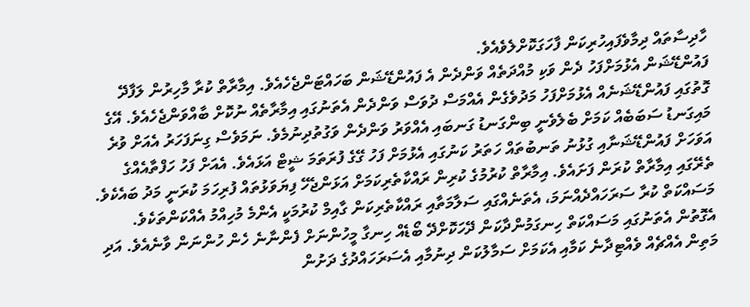ހާދިސާތައް ދިމާވެފައިހުރިކަން ފާހަގަކޮށްލެވެއެވެ.
ފައުންޑޭޝަން އެޅުމަށްފަހު ދެން ވަކި މުއްދަތެއް ވަންދެން އެ ފައުންޑޭޝަން ބަހައްޓަންޖެހެއެވެ. އިމާރާތް ކުރާ މާހިރުން ލަފާދޭ ގޮތުގައި ފައުންޑޭޝަނެއް އެޅުމަށްފަހު މަދުވެގެން އެއްމަސް ދުވަސް ވަންދެން އެތަނުގައި އިމާރާތެއް ނުކޮށް ބާއްވަންޖެހެއެވެ. އޭގެ މައިގަނޑު ސަބަބެއް ކަމަށް ބެލެވެނީ ބިންގަނޑު ގަނބައި އެއްވަރު ވަންދެން ވަގުތުދިނުމެވެ. ނަމަވެސް ގިނަފަހަރު އެއަށް ވުރެ އަވަހަށް ފައުންޑޭޝަނާއި ގުޅުނު ތަނބުތައް ހަތަރު ކަނުގައި އެޅުމަށް ފަހު ގޭގެ ފުރަތަމަ ޝީޓް އަޅައެވެ. އެއަށް ފަހު ހަފްތާއެއްގެ ތެރޭގައި އިމާރާތް ކުރަން ފަށައެވެ. އިމާރާތް ކުރުމުގެ ކުރިން ރައްކާތެރިކަމަށް އަޅަންޖެހޭ ފިޔަވަޅުތައް ފުރިހަމަ ކުރަނީ މަދު ބައެކެވެ.
މަސައްކަތް ކުރާ ސަރަހައްދެއްނަމަ، އެތަނެއްގައި ސަލާމަތާއި ރައްކާތެރިކަން ގާއިމް ކުރުމަކީ އެންމެ މުހިއްމު އެއްކަންތަކެވެ. އެގޮތުން އެތަނުގައި މަސައްކަތް ހިނގަމުންދާކަން ދޭހަކޮށްދޭ ބޯޑެއް ހިނގާ މީހުންނަށް ފެންނާނެ ހެން ހުންނަން ވާނެއެވެ. އަދި މަތިން އެއްޗެއް ވެއްޓިދާނެ ކަމާއި އެކަމަށް ސަމާލުކަން ދިނުމާއި އެސަރަހައްދުގެ ދަށުން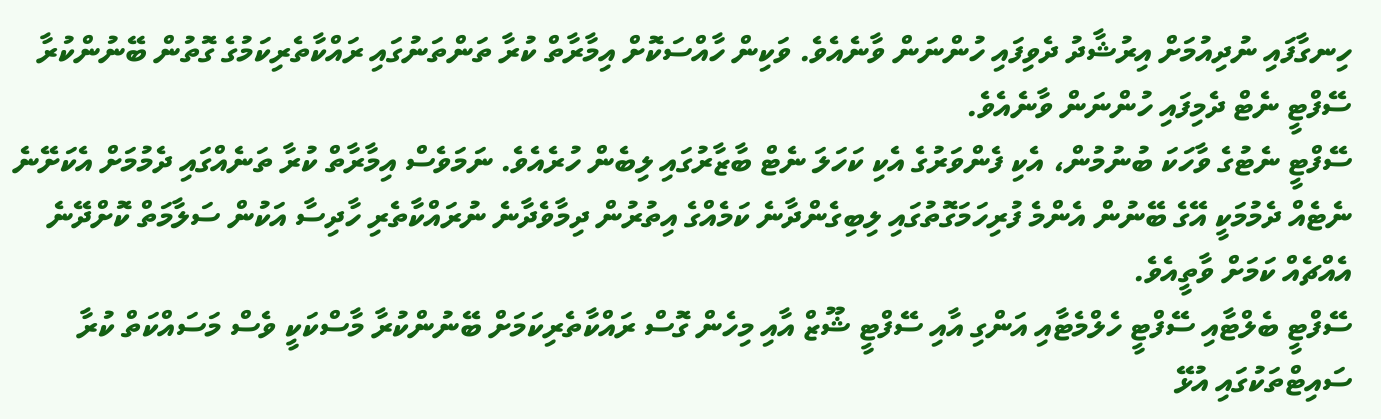ހިނގާފައި ނުދިއުމަށް އިރުޝާދު ދެވިފައި ހުންނަން ވާނެއެވެ. ވަކިން ހާއްސަކޮށް އިމާރާތް ކުރާ ތަންތަނުގައި ރައްކާތެރިކަމުގެ ގޮތުން ބޭނުންކުރާ ސޭފްޓީ ނެޓް ދެމިފައި ހުންނަން ވާނެއެވެ.
ސޭފްޓީ ނެޓުގެ ވާހަކަ ބުނުމުން، އެކި ފެންވަރުގެ އެކި ކަހަލަ ނެޓް ބާޒާރުގައި ލިބެން ހުރެއެވެ. ނަމަވެސް އިމާރާތް ކުރާ ތަނެއްގައި ދެމުމަށް އެކަށޭނެ ނެޓެއް ދެމުމަކީ އޭގެ ބޭނުން އެންމެ ފުރިހަމަގޮތުގައި ލިބިގެންދާނެ ކަމެއްގެ އިތުރުން ދިމާވެދާނެ ނުރައްކާތެރި ހާދިސާ އަކުން ސަލާމަތް ކޮށްދޭނެ އެއްޗެއް ކަމަށް ވާތީއެވެ.
ސޭފްޓީ ބެލްޓާއި ސޭފްޓީ ހެލްމެޓާއި އަންގި އާއި ސޭފްޓީ ޝޫޒް އާއި މިހެން ގޮސް ރައްކާތެރިކަމަށް ބޭނުންކުރާ މާސްކަކީ ވެސް މަސައްކަތް ކުރާ ސައިޓްތަކުގައި އުޅޭ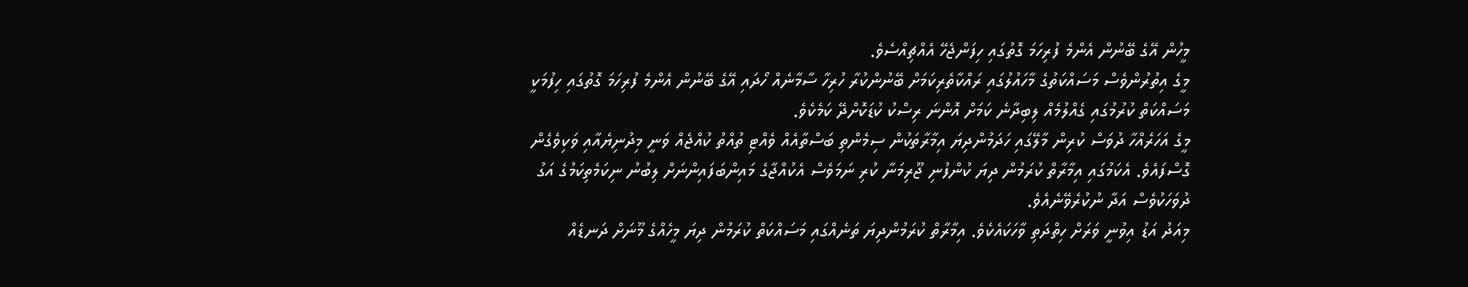މީހުން އޭގެ ބޭނުން އެންމެ ފުރިހަމަ ގޮތުގައި ހިފަންޖެހޭ އެއްޗިއްސެވެ.
މީގެ އިތުރުންވެސް މަސައްކަތުގެ މާހައުލުގައި ރައްކާތެރިކަމަށް ބޭނުންކުރާ ހުރިހާ ސާމާނެއް ހޯދައި އޭގެ ބޭނުން އެންމެ ފުރިހަމަ ގޮތުގައި ހިފުމަކީ މަސައްކަތް ކުރުމުގައި ގެއްލުމެއް ލިބިދާނެ ކަމަށް އޮންނަ ރިސްކު ކުޑަކޮށްދޭ ކަމެކެވެ.
މީގެ އަހަރެއްހާ ދުވަސް ކުރިން މާލޭގައި ހަދަމުންދިޔަ އިމާރާތަކުން ސިމެންތި ބަސްތާއެއް ވެއްޓި ތުއްތު ކުއްޖެއް ވަނީ މިދުނިޔެއާއި ވަކިވެގެން ގޮސްފައެވެ. އެކަމުގައި އިމާރާތް ކުރަމުން ދިޔަ ކުންފުނި ޖޫރިމަނާ ކުރި ނަމަވެސް އެކުއްޖާގެ މައިންބަފައިންނަށް ލިބުނު ނިކަމެތިކަމުގެ އަގު ދުވަހަކުވެސް އަދާ ނުކުރެވޭނެއެވެ.
މިއަދު އަޑު އިވުނީ ވަރަށް ހިތްދަތި ވާހަކައެކެވެ. އިމާރާތް ކުރަމުންދިޔަ ތަނެއްގައި މަސައްކަތް ކުރަމުން ދިޔަ މީހެއްގެ މޫނަށް ދަނޑެއް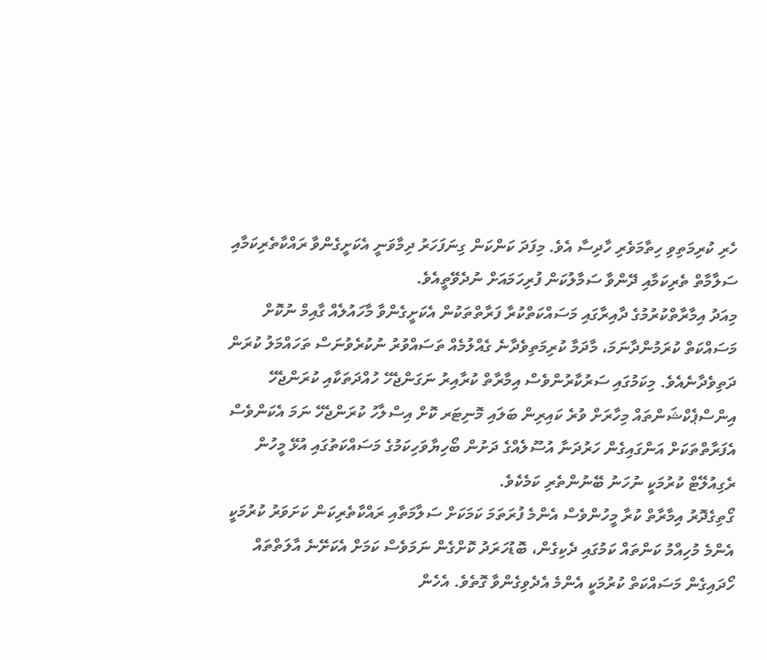ހެރި ކުރިމަތިވި ހިތާމަވެރި ހާދިސާ އެވެ. މިފަދަ ކަންކަން ގިނަފަހަރު ދިމާވަނީ އެކަށީގެންވާ ރައްކާތެރިކަމާއި ސަލާމާތް ތެރިކަމާއި ދޭންވާ ސަމާލުކަން ފުރިހަމައަށް ނުދެވޭތީއެވެ.
މިއަދު އިމާރާތްކުރުމުގެ ދާއިރާގައި މަސައްކަތްކުރާ ފަރާތްތަކުން އެކަށީގެންވާ މާހައުލެއް ގާއިމް ނުކޮށް މަސައްކަތް ކުރަމުންދާނަމަ، މާދަމާ ކުރިމަތިވެދާނެ ގެއްލުމެއް ތަސައްވުރު ނުކުރެވުނަސް ތަހައްމަލު ކުރަން ދަތިވެދާނެއެވެ. މިކަމުގައި ސަރުކާރުންވެސް އިމާރާތް ކުރާއިރު ނަގަންޖެހޭ ހުއްދަތަކާއި ކުރަންޖެހޭ އިންސްޕެކްޝަންތައް މިހާރަށް ވުރެ ކައިރިން ބަލައި މޮނިޓަރ ކޮށް އިސްލާހު ކުރަންޖެހޭ ނަމަ އެކަންވެސް އެފަރާތްތަކަށް އަންގައިގެން ހަރުދަނާ އުސޫލެއްގެ ދަށުން ބޯހިޔާވަހިކަމުގެ މަސައްކަތުގައި އުޅޭ މީހުން ރެގިއުލޭޓް ކުރުމަކީ ނުހަނު ބޭނުންތެރި ކަމެކެވެ.
ގޯތިގެދޮރު އިމާރާތް ކުރާ މީހުންވެސް އެންމެ ފުރަތަމަ ކަމަކަށް ސަލާމަތާއި ރައްކާތެރިކަން ކަށަވަރު ކުރުމަކީ އެންމެ މުހިއްމު ކަންތައް ކަމުގައި ދެކިގެން، ބޮޑުހަރަދު ކޮށްގެން ނަމަވެސް ކަމަށް އެކަށޭނެ އާލަތްތައް ހޯދައިގެން މަސައްކަތް ކުރުމަކީ އެންމެ އެދެވިގެންވާ ގޮތެވެ. އެހެން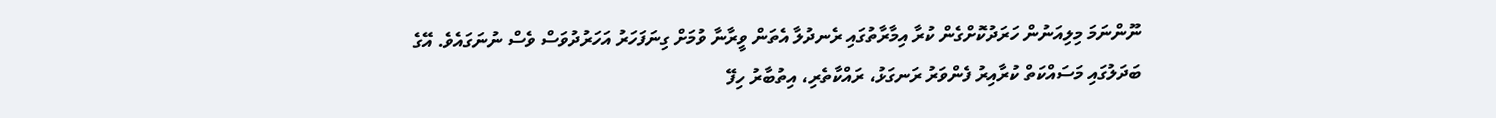ނޫންނަމަ މިލިއަނުން ހަރަދުކޮށްގެން ކުރާ އިމާރާތުގައި ރެނދުލާ އެތަން ވީރާނާ ވުމަށް ގިނަފަހަރު އަހަރުދުވަސް ވެސް ނުނަގައެވެ. އޭގެ ބަދަލުގައި މަސައްކަތް ކުރާއިރު ފެންވަރު ރަނގަޅު، ރައްކާތެރި، އިތުބާރު ހިފޭ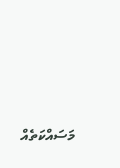މަސައްކަތެއް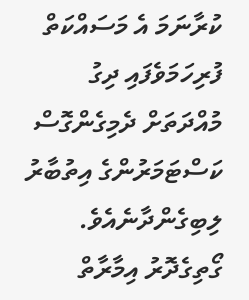ކުރާނަމަ އެ މަސައްކަތް ފުރިހަމަވެފައި ދިގު މުއްދަތަށް ދެމިގެންގޮސް ކަސްޓަމަރުންގެ އިތުބާރު ލިބިގެންދާނެއެވެ.
ގޯތިގެދޮރު އިމާރާތް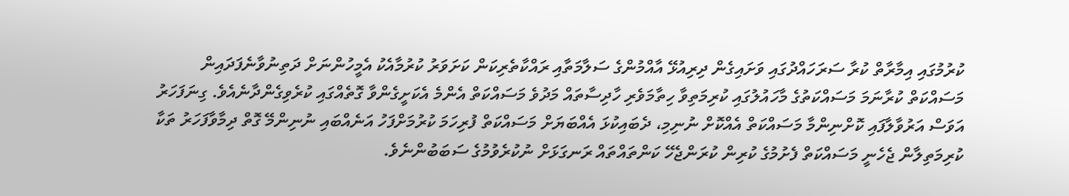ކުރުމުގައި އިމާރާތް ކުރާ ސަރަހައްދުގައި ވަށައިގެން ދިރިއުޅޭ އާއްމުންގެ ސަލާމަތާއި ރައްކާތެރިކަން ކަށަވަރު ކުރުމާއެކު އެމީހުންނަށް ދަތިނުވާނެފަދައިން މަސައްކަތް ކުރާނަމަ މަސައްކަތުގެ މާހައުލުގައި ކުރިމަތިވާ ހިތާމަވެރި ހާދިސާތައް މަދުވެ މަސައްކަތް އެންމެ އެކަށީގެންވާ ގޮތެއްގައި ކުރެވިގެންދާނެއެވެ. ގިނަފަހަރު އަވަސް އަރުވާލާފައި ކޮށްނިންމާ މަސައްކަތް އެއްކޮށް ނުނިމި، ދެބައިކުޅަ އެއްބަޔަށް މަސައްކަތް ފުރިހަމަ ކުރުމަށްފަހު އަނެއްބައި ނުނިންމޭ ގޮތް ދިމާވާފަހަރު ތަކާ ކުރިމަތިލާން ޖެހެނީ މަސައްކަތް ފެށުމުގެ ކުރިން ކުރަންޖެހޭ ކަންތައްތައް ރަނގަޅަށް ނުކުރެވުމުގެ ސަބަބުންނެވެ.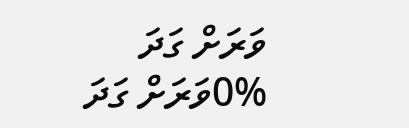ވަރަށް ގަދަ
0%ވަރަށް ގަދަ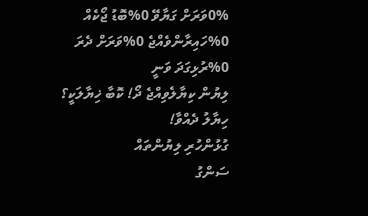0%ވަރަށް ގަޔާވޭ 0%ބޮޑު ޖޯކެއް 0%ހައިރާންވެއްޖެ 0%ވަރަށް ދެރަ 0%ރުޅިގަދަ ވަނީ
ލިޔުން ކިޔާލެވިއްޖެ ދޯ! ކޮބާ ޚިޔާލަކީ؟
ހިޔާލު ދެއްވާ!
ގުޅުންހުރި ލިޔުންތައް
ސަންގު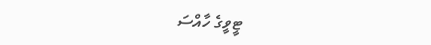ޓީވީގެ ހާއްސަ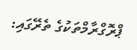ޕްރޮގްރާމްތަކުގެ ތެރޭގައި: